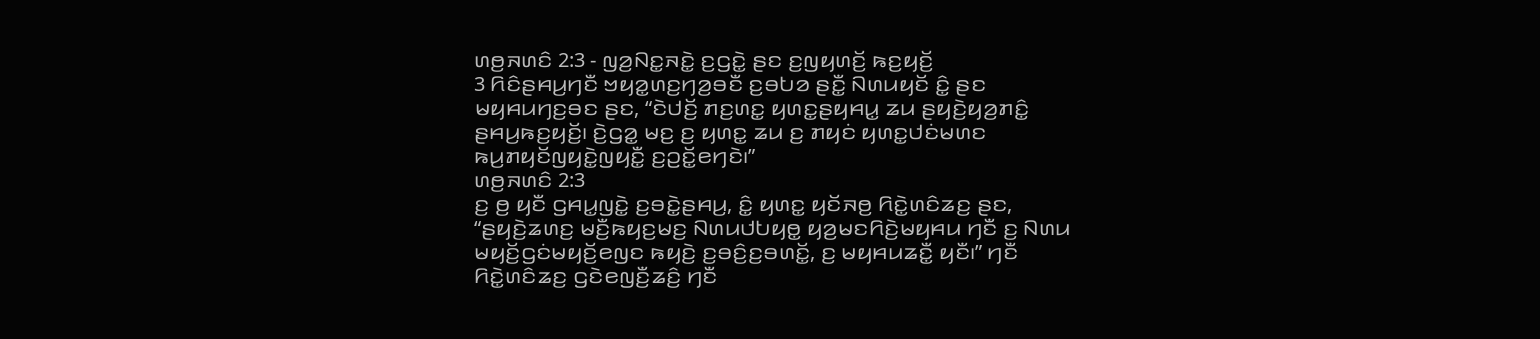ꤛꤥ꤬ꤏꤛꤢꤨ 2:3 - ꤜꤤ꤬ꤡꤢ꤭ꤏꤢꤧ꤭ ꤢ꤬ꤞꤢꤧ꤭ ꤔꤢ ꤢ꤬ꤜꤟꤛꤢꤩ꤬ ꤒꤢ꤬ꤟꤢꤩ꤬
3 ꤖꤢꤨꤔꤌꤣ꤬ꤚꤢꤪ ꤠꤟꤤ꤭ꤛꤢ꤬ꤚꤤ꤬ꤋꤢꤪ ꤢ꤬ꤋꤝꤤ ꤔꤢꤪ꤭ ꤡꤛꤣꤟꤢꤩ ꤢꤨ꤭ ꤔꤢ ꤗꤟꤌꤣꤚꤢ꤬ꤋꤢ ꤔꤢ, “ꤢꤧꤓꤢꤩ꤬ ꤊꤢ꤬ꤛꤢ꤭ ꤟꤛꤢ꤭ꤔꤟꤌꤣ꤭ ꤘꤣ ꤔꤟꤢꤧ꤬ꤟꤤ꤬ꤊꤢꤨ꤭ ꤔꤌꤣ꤬ꤒꤢ꤬ꤟꤢꤩ꤬꤯ ꤢꤧ꤬ꤞꤤ꤭ ꤗꤢ꤬ ꤢ꤬ ꤟꤛꤢ꤭ ꤘꤣ ꤢ꤬ ꤊꤟꤢꤦ ꤟꤛꤢ꤭ꤓꤢꤦꤗꤛꤢ ꤒꤣ꤬ꤊꤟꤢꤩꤜꤟꤢꤧ꤭ꤜꤟꤢꤪ꤭ ꤢ꤬ꤑꤢꤩ꤭ꤕꤚꤢꤧ꤯”
ꤛꤥ꤬ꤏꤛꤢꤨ 2:3
ꤢ꤬ ꤥ꤬ ꤟꤢꤪ ꤞꤌꤣ꤭ꤜꤢꤧ꤭ ꤢ꤬ꤋꤢꤧ꤭ꤔꤌꤣ꤬, ꤢꤨ꤭ ꤟꤛꤢ꤭ ꤟꤢꤩꤏꤥ꤬ ꤖꤢꤧ꤭ꤛꤢꤨꤘꤢ꤬ ꤔꤢ, “ꤔꤟꤢꤧ꤬ꤘꤛꤢ꤬ ꤗꤢꤪ꤬ꤒꤟꤢ꤬ꤗꤢ꤬ ꤡꤛꤣꤓꤝꤟꤥ꤭ ꤟꤤ꤬ꤗꤢꤖꤢꤧ꤬ꤗꤟꤌꤣ ꤚꤢꤪ ꤢ꤬ ꤡꤛꤣ ꤗꤟꤢꤩ꤬ꤞꤢꤦꤗꤟꤢꤩ꤬ꤕꤜꤢ ꤒꤟꤢꤧ꤬ ꤢ꤬ꤋꤢꤨ꤬ꤢ꤬ꤋꤛꤢꤩ꤭, ꤢ꤬ ꤗꤟꤌꤣꤘꤢꤪ꤭ ꤟꤢꤪ꤯” ꤚꤢꤪ ꤖꤢꤧ꤭ꤛꤢꤨꤘꤢ꤬ ꤞꤢꤧꤕꤜꤢꤪ꤬ꤘꤢꤨ꤬ ꤚꤢꤪ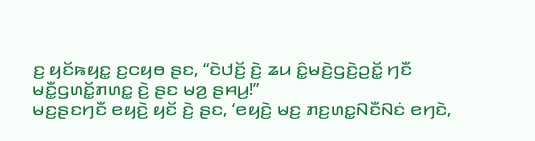ꤢ꤬ ꤟꤢꤩꤒꤟꤢ꤭ ꤢ꤬ꤍꤟꤥ ꤔꤢ, “ꤢꤧꤓꤢꤩ꤬ ꤢꤧ꤬ ꤘꤣ ꤢꤨ꤭ꤗꤢꤧ꤬ꤞꤢꤧ꤬ꤑꤢꤩ꤭ ꤚꤢꤪ ꤗꤢꤪ꤭ꤞꤛꤢꤩ꤭ꤊꤛꤢ꤭ ꤢꤧ꤬ ꤔꤢ ꤗꤤ꤬ ꤔꤌꤣ꤬!”
ꤗꤢ꤬ꤔꤢꤚꤢꤪ ꤕꤟꤢꤧ꤬ ꤟꤢꤩ ꤢꤧ꤬ ꤔꤢ, ‘ꤕꤟꤢꤧ꤬ ꤗꤢ꤬ ꤊꤢ꤬ꤛꤢ꤭ꤡꤢꤪꤡꤢꤦ ꤕꤚꤢꤧ,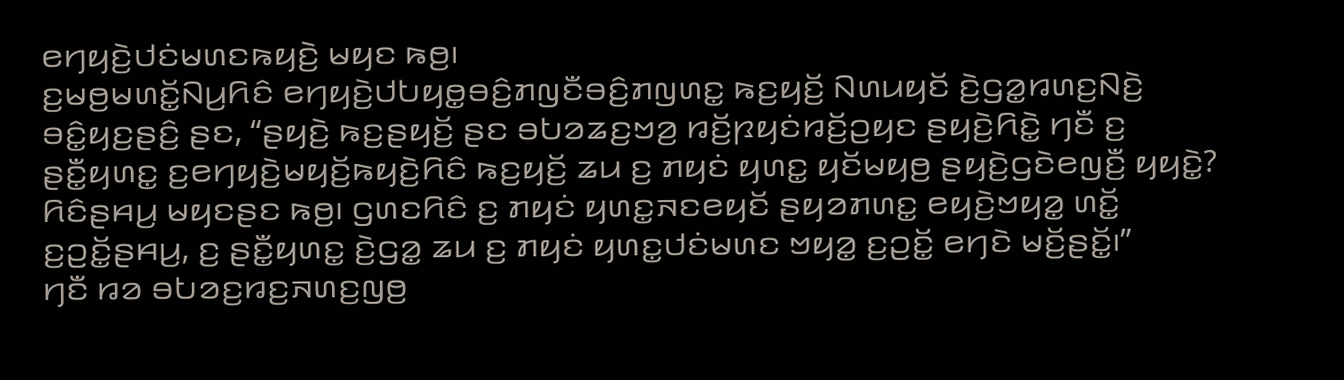ꤕꤚꤟꤢꤧ꤬ꤓꤢꤦꤗꤛꤢꤒꤟꤢꤧ꤬ ꤗꤟꤢ ꤒꤥ꤬꤯
ꤢ꤬ꤗꤥ꤬ꤗꤛꤢꤩ꤭ꤡꤣ꤬ꤖꤢꤨ ꤕꤚꤟꤢꤧ꤬ꤓꤝꤟꤥ꤭ꤋꤢꤨ꤬ꤊꤜꤢꤪꤋꤢꤨ꤬ꤊꤜꤛꤢ꤭ ꤒꤢ꤬ꤟꤢꤩ꤬ ꤡꤛꤣꤟꤢꤩ ꤢꤧ꤬ꤞꤤ꤭ꤙꤛꤢ꤬ꤡꤢꤧ꤬ ꤋꤢꤨ꤭ꤟꤢ꤬ꤔꤢꤨ꤬ ꤔꤢ, “ꤔꤟꤢꤧ꤬ ꤒꤢ꤬ꤔꤟꤢꤩ꤬ ꤔꤢ ꤋꤝꤤꤘꤢ꤬ꤠꤤ꤬ ꤙꤢꤩ꤬ꤐꤟꤢꤦꤙꤢꤩ꤬ꤑꤟꤢ ꤔꤟꤢꤧ꤬ꤖꤢꤧ꤭ ꤚꤢꤪ ꤢ꤬ ꤔꤢꤪ꤭ꤟꤛꤢ꤭ ꤢ꤬ꤕꤚꤟꤢꤧ꤬ꤗꤟꤢꤩ꤬ꤒꤟꤢꤧ꤬ꤖꤢꤨ ꤒꤢ꤬ꤟꤢꤩ꤬ ꤘꤣ ꤢ꤬ ꤊꤟꤢꤦ ꤟꤛꤢ꤭ ꤟꤢꤩꤗꤟꤥ꤬ ꤔꤟꤢꤧ꤬ꤞꤢꤧꤕꤜꤢꤪ꤬ ꤟꤟꤢꤧ꤭? ꤖꤢꤨꤔꤌꤣ꤬ ꤗꤟꤢꤔꤢ ꤒꤥ꤬꤯ ꤞꤛꤢꤖꤢꤨ ꤢ꤬ ꤊꤟꤢꤦ ꤟꤛꤢ꤭ꤏꤢꤕꤟꤢꤩ ꤔꤟꤤꤊꤛꤢ꤭ ꤕꤟꤢꤧ꤬ꤠꤟꤤ꤭ ꤛꤢꤩ꤭ ꤢ꤬ꤑꤢꤩ꤭ꤔꤌꤣ꤬, ꤢ꤬ ꤔꤢꤪ꤭ꤟꤛꤢ꤭ ꤢꤧ꤬ꤞꤤ꤭ ꤘꤣ ꤢ꤬ ꤊꤟꤢꤦ ꤟꤛꤢ꤭ꤓꤢꤦꤗꤛꤢ ꤠꤟꤤ꤭ ꤢ꤬ꤑꤢꤩ꤭ ꤕꤚꤢꤧ ꤗꤢꤩ꤬ꤔꤢꤩ꤭꤯”
ꤚꤢꤪ ꤙꤤ ꤋꤝꤤꤢ꤬ꤙꤢ꤬ꤏꤛꤢ꤬ꤜꤥ꤬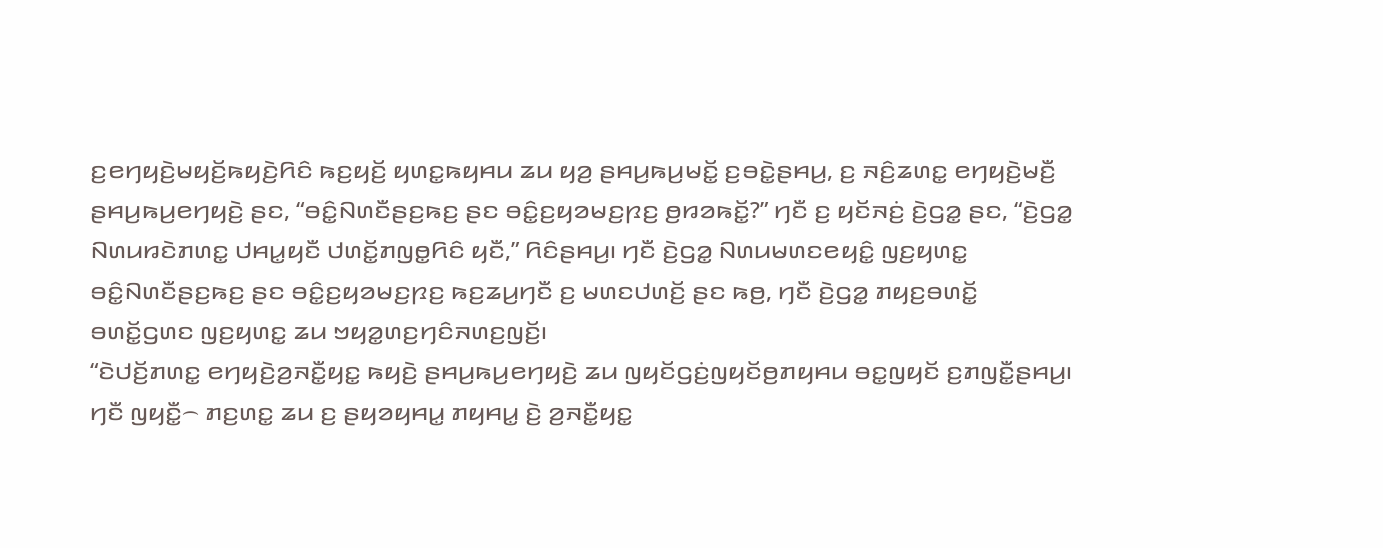ꤢ꤬ꤕꤚꤟꤢꤧ꤬ꤗꤟꤢꤩ꤬ꤒꤟꤢꤧ꤬ꤖꤢꤨ ꤒꤢ꤬ꤟꤢꤩ꤬ ꤟꤛꤢ꤭ꤒꤟꤌꤣ ꤘꤣ ꤟꤤ꤬ ꤔꤌꤣ꤬ꤒꤣ꤬ꤗꤢꤩ꤭ ꤢ꤬ꤋꤢꤧ꤭ꤔꤌꤣ꤬, ꤢ꤬ ꤏꤢꤨ꤬ꤘꤛꤢ꤭ ꤕꤚꤟꤢꤧ꤬ꤗꤢꤪ꤬ ꤔꤌꤣ꤬ꤒꤣ꤬ꤕꤚꤟꤢꤧ꤬ ꤔꤢ, “ꤋꤢꤨ꤭ꤡꤛꤢꤪꤔꤢ꤬ꤒꤢ꤬ ꤔꤢ ꤋꤢꤨ꤭ꤢ꤬ꤟꤤꤗꤢ꤬ꤐꤢ꤬ ꤥ꤬ꤙꤤꤒꤢꤩ꤭?” ꤚꤢꤪ ꤢ꤬ ꤟꤢꤩꤏꤢꤦ꤬ ꤢꤧ꤬ꤞꤤ꤭ ꤔꤢ, “ꤢꤧ꤬ꤞꤤ꤭ ꤡꤛꤣꤙꤢꤧꤊꤛꤢ꤭ ꤓꤌꤣ꤭ꤟꤢꤪ ꤓꤛꤢꤩ꤭ꤊꤜꤥ꤭ꤖꤢꤨ ꤟꤢꤪ,” ꤖꤢꤨꤔꤌꤣ꤬꤯ ꤚꤢꤪ ꤢꤧ꤬ꤞꤤ꤭ ꤡꤛꤣꤗꤛꤢꤕꤟꤢꤨ꤭ ꤜꤢ꤬ꤟꤛꤢ꤭ ꤋꤢꤨ꤭ꤡꤛꤢꤪꤔꤢ꤬ꤒꤢ꤬ ꤔꤢ ꤋꤢꤨ꤭ꤢ꤬ꤟꤤꤗꤢ꤬ꤐꤢ꤬ ꤒꤢ꤬ꤘꤣ꤬ꤚꤢꤪ ꤢ꤬ ꤗꤛꤢꤓꤛꤢꤩ꤬ ꤔꤢ ꤒꤥ꤬, ꤚꤢꤪ ꤢꤧ꤬ꤞꤤ꤭ ꤊꤟꤢ꤬ꤋꤛꤢꤩ꤭ ꤋꤛꤢꤩ꤭ꤞꤛꤢ ꤜꤢ꤬ꤟꤛꤢ꤭ ꤘꤣ ꤠꤟꤤ꤭ꤛꤢ꤬ꤚꤢꤨꤏꤛꤢ꤬ꤜꤢꤩ꤬꤯
“ꤢꤧꤓꤢꤩ꤬ꤊꤛꤢ꤭ ꤕꤚꤟꤢꤧ꤬ꤤ꤬ꤏꤢꤪ꤭ꤟꤢ꤭ ꤒꤟꤢꤧ꤬ ꤔꤌꤣ꤬ꤒꤣ꤬ꤕꤚꤟꤢꤧ꤬ ꤘꤣ ꤜꤟꤢꤩꤞꤢꤦ꤬ꤜꤟꤢꤩꤥ꤬ꤊꤟꤌꤣ ꤋꤢ꤭ꤜꤟꤢꤩ ꤢ꤬ꤊꤜꤢꤪ꤭ꤔꤌꤣ꤬꤯ ꤚꤢꤪ ꤜꤟꤢꤪ꤭꤮ ꤊꤢ꤬ꤛꤢ꤭ ꤘꤣ ꤢ꤬ ꤔꤟꤤꤟꤌꤣ꤭ ꤊꤟꤌꤣ꤭ ꤢꤧ꤬ ꤤ꤬ꤏꤢꤪ꤭ꤟꤢ꤭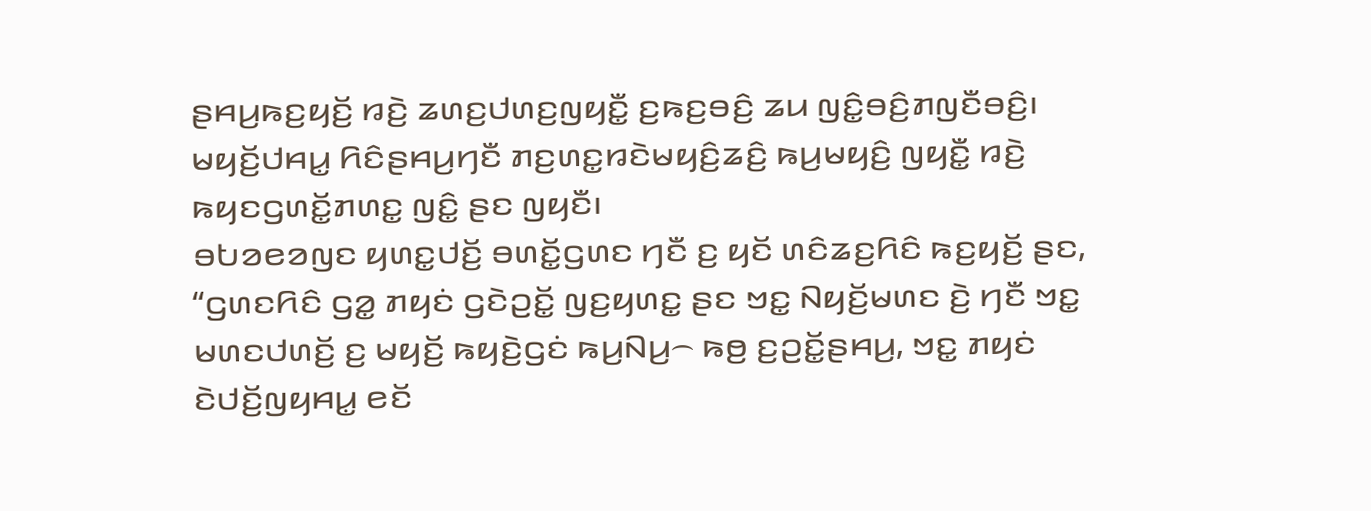ꤔꤌꤣ꤬ꤒꤢ꤬ꤟꤢꤩ꤬ ꤙꤢꤧ꤬ ꤘꤛꤢ꤬ꤓꤛꤢ꤬ꤜꤟꤢꤪ꤭ ꤢ꤬ꤒꤢ꤬ꤋꤢꤨ꤬ ꤘꤣ ꤜꤢꤨ꤭ꤋꤢꤨ꤬ꤊꤜꤢꤪꤋꤢꤨ꤬꤯ ꤗꤟꤢꤩ꤬ꤓꤌꤣ꤭ ꤖꤢꤨꤔꤌꤣ꤬ꤚꤢꤪ ꤊꤢ꤬ꤛꤢ꤭ꤙꤢꤧꤗꤟꤢꤨ꤬ꤘꤢꤨ꤬ ꤒꤣ꤬ꤗꤟꤢꤨ꤬ ꤜꤟꤢꤪ꤭ ꤙꤢꤧ꤬ ꤒꤟꤢꤞꤛꤢꤩ꤭ꤊꤛꤢ꤭ ꤜꤢꤨ꤭ ꤔꤢ ꤜꤟꤢꤪ꤯
ꤋꤝꤤꤕꤤꤜꤢ ꤟꤛꤢ꤭ꤓꤢꤩ꤬ ꤋꤛꤢꤩ꤭ꤞꤛꤢ ꤚꤢꤪ ꤢ꤬ ꤟꤢꤩ ꤛꤢꤨꤘꤢ꤬ꤖꤢꤨ ꤒꤢ꤬ꤟꤢꤩ꤬ ꤔꤢ, “ꤞꤛꤢꤖꤢꤨ ꤞꤤ꤭ ꤊꤟꤢꤦ ꤞꤢꤧꤑꤢꤩ꤭ ꤜꤢ꤬ꤟꤛꤢ꤭ ꤔꤢ ꤠꤢ꤭ ꤡꤟꤢꤩ꤬ꤗꤛꤢ ꤢꤧ꤬ ꤚꤢꤪ ꤠꤢ꤭ ꤗꤛꤢꤓꤛꤢꤩ꤬ ꤢ꤬ ꤗꤟꤢꤩ꤬ ꤒꤟꤢꤧ꤬ꤞꤢꤦ ꤒꤣ꤬ꤡꤣ꤬꤮ ꤒꤥ꤬ ꤢ꤬ꤑꤢꤩ꤭ꤔꤌꤣ꤬, ꤠꤢ꤭ ꤊꤟꤢꤦ ꤢꤧꤓꤢꤩ꤬ꤜꤟꤌꤣ꤭ ꤕꤢꤩ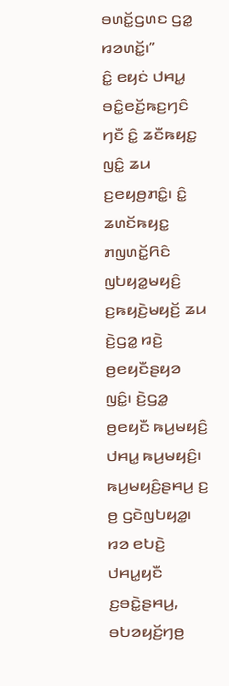ꤋꤛꤢꤩ꤭ꤞꤛꤢ ꤞꤤ꤭ ꤙꤤꤛꤢꤩ꤭꤯”
ꤢꤨ꤭ ꤕꤟꤢꤦ ꤓꤌꤣ꤭ ꤋꤢꤨ꤭ꤕꤢꤩ꤬ꤒꤢ꤬ꤚꤢꤨ ꤚꤢꤪ ꤢꤨ꤭ ꤘꤢꤪꤒꤟꤢ꤭ ꤜꤢꤨ꤭ ꤘꤣ ꤢ꤬ꤕꤟꤥ꤬ꤊꤢꤨ꤭꤯ ꤢꤨ꤭ ꤘꤛꤢꤩꤒꤟꤢ꤭ ꤊꤜꤛꤢꤩ꤭ꤖꤢꤨ ꤜꤝꤟꤤ꤭ꤗꤟꤢꤨ꤬ ꤢ꤬ꤒꤟꤢꤧ꤬ꤗꤟꤢꤩ꤬ ꤘꤣ ꤢꤧ꤬ꤞꤤ꤭ ꤙꤢꤧ꤬ ꤥ꤬ꤕꤟꤢꤪꤔꤟꤤ ꤜꤢꤨ꤭꤯ ꤢꤧ꤬ꤞꤤ꤭ ꤥ꤬ꤕꤟꤢꤪ ꤒꤣ꤬ꤗꤟꤢꤨ꤬ ꤓꤌꤣ꤭ ꤒꤣ꤬ꤗꤟꤢꤨ꤬꤯ ꤒꤣ꤬ꤗꤟꤢꤨ꤬ꤔꤌꤣ꤬ ꤢ꤬ ꤥ꤬ ꤞꤢꤧꤜꤝꤟꤤ꤭꤯ ꤙꤤ ꤕꤝꤢꤧ꤬ ꤓꤌꤣ꤭ꤟꤢꤪ ꤢ꤬ꤋꤢꤧ꤭ꤔꤌꤣ꤬, ꤋꤝꤤꤟꤢꤩ꤬ꤚꤥ꤬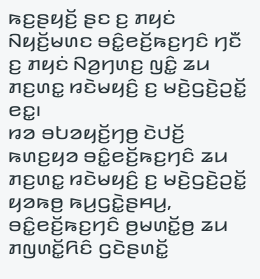ꤒꤢ꤬ꤔꤟꤢꤩ꤬ ꤔꤢ ꤢ꤬ ꤊꤟꤢꤦ ꤡꤟꤢꤩ꤬ꤗꤛꤢ ꤋꤢꤨ꤭ꤕꤢꤩ꤬ꤒꤢ꤬ꤚꤢꤨ ꤚꤢꤪ ꤢ꤬ ꤊꤟꤢꤦ ꤡꤤ꤬ꤚꤛꤢ꤬ ꤜꤢꤨ꤭ ꤘꤣ ꤊꤢ꤬ꤛꤢ꤭ ꤙꤢꤧꤗꤟꤢꤨ꤬ ꤢ꤬ ꤗꤢꤧ꤬ꤞꤢꤧ꤬ꤑꤢꤩ꤭ ꤕꤢ꤭꤯
ꤙꤤ ꤋꤝꤤꤟꤢꤩ꤬ꤚꤥ꤬ ꤢꤧꤓꤢꤩ꤬ ꤒꤛꤢ꤬ꤟꤤ ꤋꤢꤨ꤭ꤕꤢꤩ꤬ꤒꤢ꤬ꤚꤢꤨ ꤘꤣ ꤊꤢ꤬ꤛꤢ꤭ ꤙꤢꤧꤗꤟꤢꤨ꤬ ꤢ꤬ ꤗꤢꤧ꤬ꤞꤢꤧ꤬ꤑꤢꤩ꤭ ꤟꤤꤒꤥ꤬ ꤒꤣ꤬ꤞꤢꤧ꤭ꤔꤌꤣ꤬, ꤋꤢꤨ꤭ꤕꤢꤩ꤬ꤒꤢ꤬ꤚꤢꤨ ꤥ꤬ꤗꤛꤢꤩ꤭ꤥ꤬ ꤘꤣ ꤊꤜꤛꤢꤩ꤭ꤖꤢꤨ ꤞꤢꤧꤔꤛꤢꤩ꤭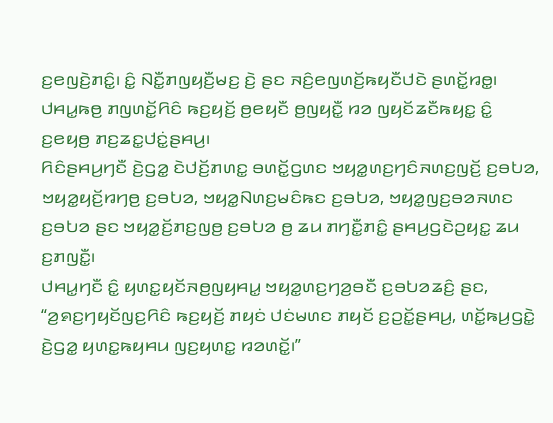ꤢ꤬ꤕꤜꤢꤧ꤬ꤊꤢꤨ꤭꤯ ꤢꤨ꤭ ꤡꤢꤪ꤭ꤊꤜꤟꤢꤪ꤬ꤗꤢ꤬ ꤢꤧ꤬ ꤔꤢ ꤏꤢꤨ꤬ꤕꤜꤛꤢꤩ꤬ꤒꤟꤢꤪꤓꤢꤧ ꤔꤛꤢꤩ꤭ꤙꤥ꤭꤯ ꤓꤌꤣ꤭ꤒꤥ꤬ ꤊꤜꤛꤢꤩ꤭ꤖꤢꤨ ꤒꤢ꤬ꤟꤢꤩ꤬ ꤥ꤬ꤕꤟꤢꤪ ꤥ꤬ꤜꤟꤢꤪ꤭ ꤙꤤ ꤜꤟꤢꤩꤘꤢꤪꤒꤟꤢ꤭ ꤢꤨ꤭ ꤢ꤬ꤕꤟꤥ꤬ ꤊꤢ꤬ꤘꤢ꤭ꤓꤢꤦ꤭ꤔꤌꤣ꤬꤯
ꤖꤢꤨꤔꤌꤣ꤬ꤚꤢꤪ ꤢꤧ꤬ꤞꤤ꤭ ꤢꤧꤓꤢꤩ꤬ꤊꤛꤢ꤭ ꤋꤛꤢꤩ꤭ꤞꤛꤢ ꤠꤟꤤ꤭ꤛꤢ꤬ꤚꤢꤨꤏꤛꤢ꤬ꤜꤢꤩ꤬ ꤢ꤬ꤋꤝꤤ, ꤠꤟꤤ꤭ꤟꤢꤩ꤬ꤙꤚꤥ꤬ ꤢ꤬ꤋꤝꤤ, ꤠꤟꤤ꤭ꤡꤛꤢ꤬ꤗꤢꤨꤒꤢ ꤢ꤬ꤋꤝꤤ, ꤠꤟꤤ꤭ꤜꤢ꤬ꤋꤤꤏꤛꤢ ꤢ꤬ꤋꤝꤤ ꤔꤢ ꤠꤟꤤ꤭ꤢꤩ꤬ꤊꤢ꤬ꤜꤥ꤬ ꤢ꤬ꤋꤝꤤ ꤥ꤬ ꤘꤣ ꤊꤚꤢꤪ꤭ꤊꤢꤨ꤭ ꤔꤌꤣ꤬ꤞꤢꤧꤑꤟꤢ꤭ ꤘꤣ ꤢ꤬ꤊꤜꤢꤪ꤭꤯
ꤓꤌꤣ꤭ꤚꤢꤪ ꤢꤨ꤭ ꤟꤛꤢ꤭ꤟꤢꤩꤏꤥ꤬ꤜꤟꤌꤣ꤭ ꤠꤟꤤ꤭ꤛꤢ꤬ꤚꤤ꤬ꤋꤢꤪ ꤢ꤬ꤋꤝꤤꤘꤢꤨ꤬ ꤔꤢ, “ꤤ꤬ꤎꤢ꤬ꤚꤟꤢꤩꤜꤢ꤬ꤖꤢꤨ ꤒꤢ꤬ꤟꤢꤩ꤬ ꤊꤟꤢꤦ ꤓꤢꤦꤗꤛꤢ ꤊꤟꤢꤩ ꤢ꤬ꤑꤢꤩ꤭ꤔꤌꤣ꤬, ꤛꤢꤩ꤭ꤒꤣ꤬ꤞꤢꤧ꤭ ꤢꤧ꤬ꤞꤤ꤭ ꤟꤛꤢ꤭ꤒꤟꤌꤣ ꤜꤢ꤬ꤟꤛꤢ꤭ ꤙꤤꤛꤢꤩ꤭꤯”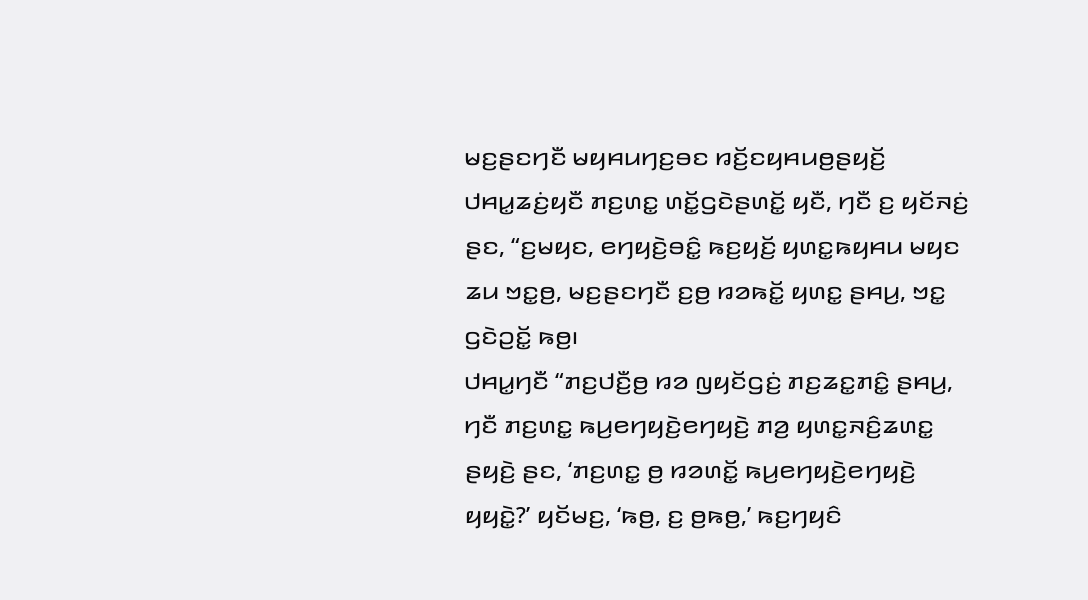ꤗꤢ꤬ꤔꤢꤚꤢꤪ ꤗꤟꤌꤣꤚꤢ꤬ꤋꤢ ꤙꤢꤩ꤬ꤢꤟꤌꤣꤥ꤬ꤔꤟꤢꤩ꤬ ꤓꤌꤣ꤭ꤘꤢꤦ꤬ꤟꤢꤪ ꤊꤢ꤬ꤛꤢ꤭ ꤛꤢꤩ꤭ꤞꤢꤧꤔꤛꤢꤩ꤭ ꤟꤢꤪ, ꤚꤢꤪ ꤢ꤬ ꤟꤢꤩꤏꤢꤦ꤬ ꤔꤢ, “ꤢ꤬ꤗꤟꤢ, ꤕꤚꤟꤢꤧ꤬ꤋꤢꤨ꤭ ꤒꤢ꤬ꤟꤢꤩ꤬ ꤟꤛꤢ꤭ꤒꤟꤌꤣ ꤗꤟꤢ ꤘꤣ ꤠꤢ꤭ꤥ꤬, ꤗꤢ꤬ꤔꤢꤚꤢꤪ ꤢ꤬ꤥ꤬ ꤙꤤꤒꤢꤩ꤭ ꤟꤛꤢ꤭ ꤔꤌꤣ꤬, ꤠꤢ꤭ ꤞꤢꤧꤑꤢꤩ꤭ ꤒꤥ꤬꤯
ꤓꤌꤣ꤭ꤚꤢꤪ “ꤊꤢ꤬ꤓꤢꤪ꤬ꤥ꤬ ꤙꤤ ꤜꤟꤢꤩꤞꤢꤦ꤬ ꤊꤢ꤬ꤘꤢ꤭ꤊꤢꤨ꤭ ꤔꤌꤣ꤬, ꤚꤢꤪ ꤊꤢ꤬ꤛꤢ꤭ ꤒꤣ꤬ꤕꤚꤟꤢꤧ꤬ꤕꤚꤟꤢꤧ꤬ ꤊꤤ꤬ ꤟꤛꤢ꤭ꤏꤢꤨ꤬ꤘꤛꤢ꤭ ꤔꤟꤢꤧ꤬ ꤔꤢ, ‘ꤊꤢ꤬ꤛꤢ꤭ ꤥ꤬ ꤙꤤꤛꤢꤩ꤭ ꤒꤣ꤬ꤕꤚꤟꤢꤧ꤬ꤕꤚꤟꤢꤧ꤬ ꤟꤟꤢꤧ꤭?’ ꤟꤢꤩꤗꤢ꤬, ‘ꤒꤥ꤬, ꤢ꤬ ꤥ꤬ꤒꤥ꤬,’ ꤒꤢ꤬ꤚꤟꤢꤨ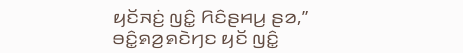ꤟꤢꤩꤏꤢꤦ꤬ ꤜꤢꤨ꤭ ꤖꤢꤨꤔꤌꤣ꤬ ꤔꤤ,” ꤋꤢꤨ꤭ꤎꤤ꤬ꤎꤢꤧꤚꤢ ꤟꤢꤩ ꤜꤢꤨ꤭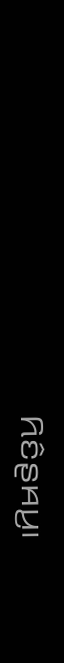ꤖꤢꤨꤔꤌꤣ꤬꤯